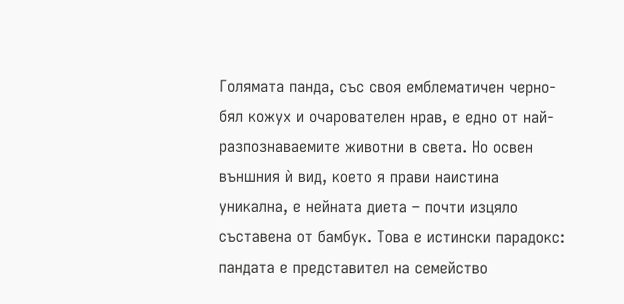Голямата панда, със своя емблематичен черно-бял кожух и очарователен нрав, е едно от най-разпознаваемите животни в света. Но освен външния ѝ вид, което я прави наистина уникална, е нейната диета – почти изцяло съставена от бамбук. Това е истински парадокс: пандата е представител на семейство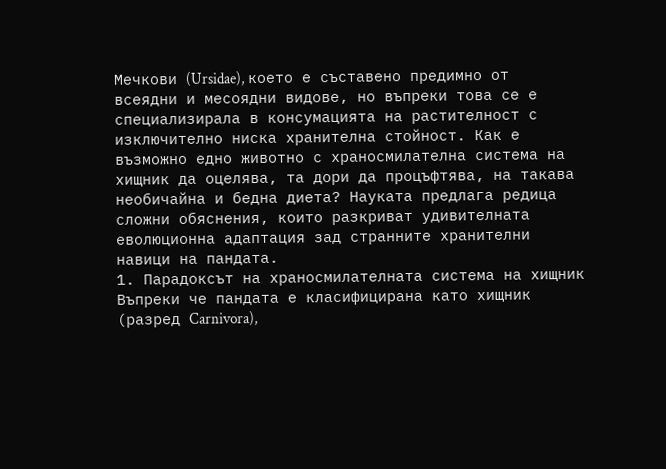Мечкови (Ursidae), което е съставено предимно от всеядни и месоядни видове, но въпреки това се е специализирала в консумацията на растителност с изключително ниска хранителна стойност. Как е възможно едно животно с храносмилателна система на хищник да оцелява, та дори да процъфтява, на такава необичайна и бедна диета? Науката предлага редица сложни обяснения, които разкриват удивителната еволюционна адаптация зад странните хранителни навици на пандата.
1. Парадоксът на храносмилателната система на хищник
Въпреки че пандата е класифицирана като хищник (разред Carnivora),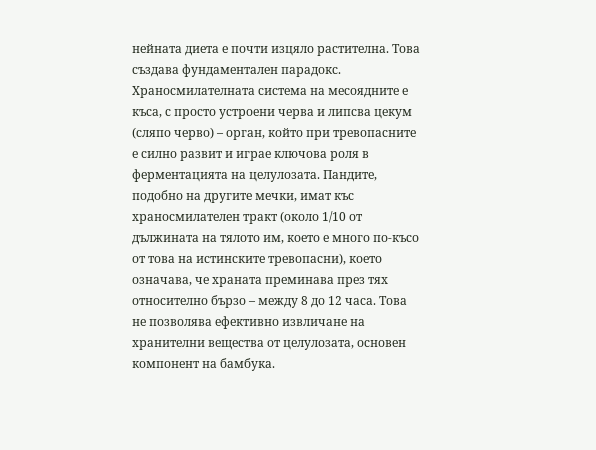нейната диета е почти изцяло растителна. Това създава фундаментален парадокс. Храносмилателната система на месоядните е къса, с просто устроени черва и липсва цекум (сляпо черво) – орган, който при тревопасните е силно развит и играе ключова роля в ферментацията на целулозата. Пандите, подобно на другите мечки, имат къс храносмилателен тракт (около 1/10 от дължината на тялото им, което е много по-късо от това на истинските тревопасни), което означава, че храната преминава през тях относително бързо – между 8 до 12 часа. Това не позволява ефективно извличане на хранителни вещества от целулозата, основен компонент на бамбука.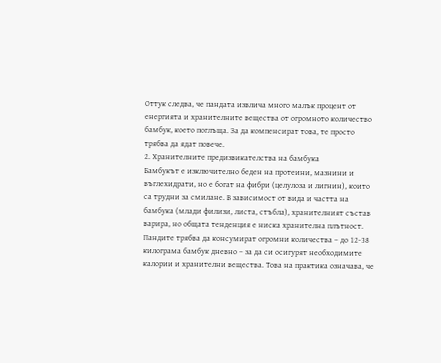Оттук следва, че пандата извлича много малък процент от енергията и хранителните вещества от огромното количество бамбук, което поглъща. За да компенсират това, те просто трябва да ядат повече.
2. Хранителните предизвикателства на бамбука
Бамбукът е изключително беден на протеини, мазнини и въглехидрати, но е богат на фибри (целулоза и лигнин), които са трудни за смилане. В зависимост от вида и частта на бамбука (млади филизи, листа, стъбла), хранителният състав варира, но общата тенденция е ниска хранителна плътност. Пандите трябва да консумират огромни количества – до 12-38 килограма бамбук дневно – за да си осигурят необходимите калории и хранителни вещества. Това на практика означава, че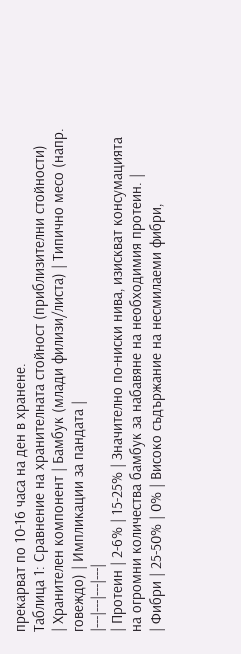прекарват по 10-16 часа на ден в хранене.
Таблица 1: Сравнение на хранителната стойност (приблизителни стойности)
| Хранителен компонент | Бамбук (млади филизи/листа) | Типично месо (напр. говеждо) | Импликации за пандата |
|---|---|---|---|
| Протеин | 2-6% | 15-25% | Значително по-ниски нива, изискват консумацията на огромни количества бамбук за набавяне на необходимия протеин. |
| Фибри | 25-50% | 0% | Високо съдържание на несмилаеми фибри,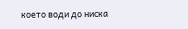което води до ниска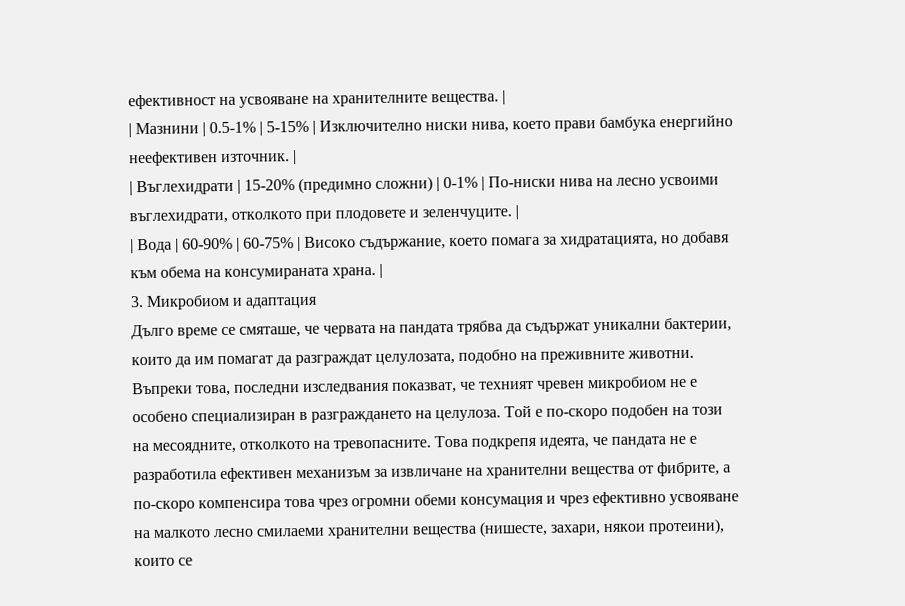ефективност на усвояване на хранителните вещества. |
| Мазнини | 0.5-1% | 5-15% | Изключително ниски нива, което прави бамбука енергийно неефективен източник. |
| Въглехидрати | 15-20% (предимно сложни) | 0-1% | По-ниски нива на лесно усвоими въглехидрати, отколкото при плодовете и зеленчуците. |
| Вода | 60-90% | 60-75% | Високо съдържание, което помага за хидратацията, но добавя към обема на консумираната храна. |
3. Микробиом и адаптация
Дълго време се смяташе, че червата на пандата трябва да съдържат уникални бактерии, които да им помагат да разграждат целулозата, подобно на преживните животни. Въпреки това, последни изследвания показват, че техният чревен микробиом не е особено специализиран в разграждането на целулоза. Той е по-скоро подобен на този на месоядните, отколкото на тревопасните. Това подкрепя идеята, че пандата не е разработила ефективен механизъм за извличане на хранителни вещества от фибрите, а по-скоро компенсира това чрез огромни обеми консумация и чрез ефективно усвояване на малкото лесно смилаеми хранителни вещества (нишесте, захари, някои протеини), които се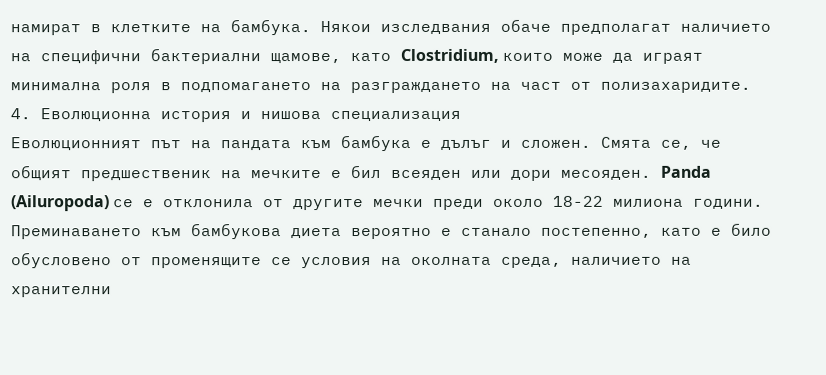намират в клетките на бамбука. Някои изследвания обаче предполагат наличието на специфични бактериални щамове, като Clostridium, които може да играят минимална роля в подпомагането на разграждането на част от полизахаридите.
4. Еволюционна история и нишова специализация
Еволюционният път на пандата към бамбука е дълъг и сложен. Смята се, че общият предшественик на мечките е бил всеяден или дори месояден. Panda (Ailuropoda) се е отклонила от другите мечки преди около 18-22 милиона години. Преминаването към бамбукова диета вероятно е станало постепенно, като е било обусловено от променящите се условия на околната среда, наличието на хранителни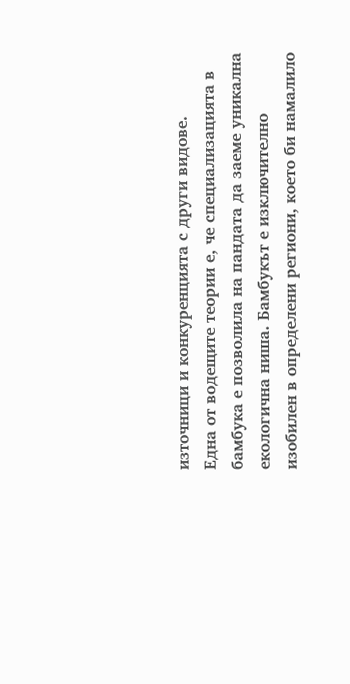източници и конкуренцията с други видове.
Една от водещите теории е, че специализацията в бамбука е позволила на пандата да заеме уникална екологична ниша. Бамбукът е изключително изобилен в определени региони, което би намалило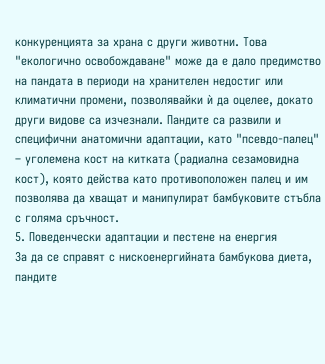конкуренцията за храна с други животни. Това "екологично освобождаване" може да е дало предимство на пандата в периоди на хранителен недостиг или климатични промени, позволявайки ѝ да оцелее, докато други видове са изчезнали. Пандите са развили и специфични анатомични адаптации, като "псевдо-палец" – уголемена кост на китката (радиална сезамовидна кост), която действа като противоположен палец и им позволява да хващат и манипулират бамбуковите стъбла с голяма сръчност.
5. Поведенчески адаптации и пестене на енергия
За да се справят с нискоенергийната бамбукова диета, пандите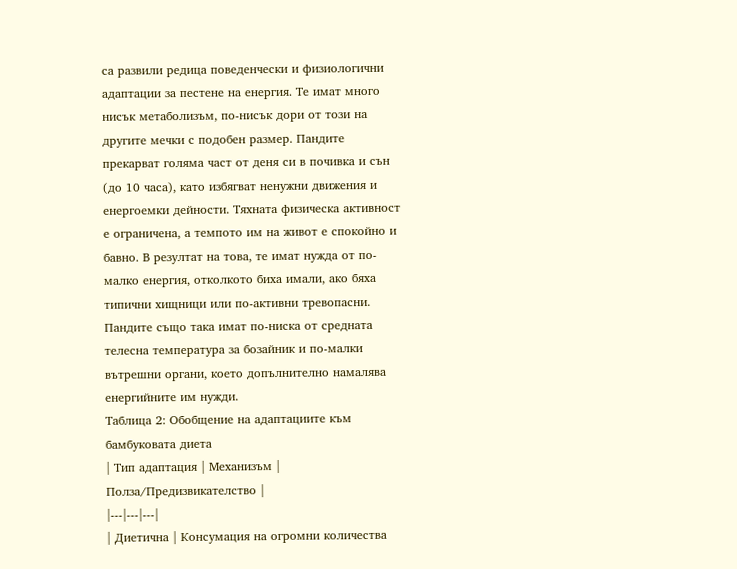са развили редица поведенчески и физиологични адаптации за пестене на енергия. Те имат много нисък метаболизъм, по-нисък дори от този на другите мечки с подобен размер. Пандите прекарват голяма част от деня си в почивка и сън (до 10 часа), като избягват ненужни движения и енергоемки дейности. Тяхната физическа активност е ограничена, а темпото им на живот е спокойно и бавно. В резултат на това, те имат нужда от по-малко енергия, отколкото биха имали, ако бяха типични хищници или по-активни тревопасни. Пандите също така имат по-ниска от средната телесна температура за бозайник и по-малки вътрешни органи, което допълнително намалява енергийните им нужди.
Таблица 2: Обобщение на адаптациите към бамбуковата диета
| Тип адаптация | Механизъм | Полза/Предизвикателство |
|---|---|---|
| Диетична | Консумация на огромни количества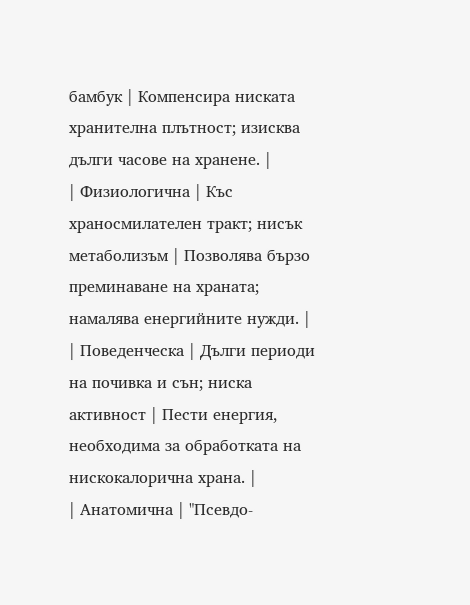бамбук | Компенсира ниската хранителна плътност; изисква дълги часове на хранене. |
| Физиологична | Къс храносмилателен тракт; нисък метаболизъм | Позволява бързо преминаване на храната; намалява енергийните нужди. |
| Поведенческа | Дълги периоди на почивка и сън; ниска активност | Пести енергия, необходима за обработката на нискокалорична храна. |
| Анатомична | "Псевдо-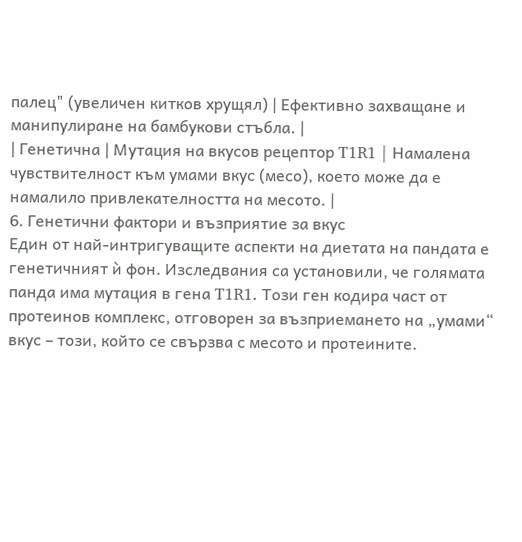палец" (увеличен китков хрущял) | Ефективно захващане и манипулиране на бамбукови стъбла. |
| Генетична | Мутация на вкусов рецептор T1R1 | Намалена чувствителност към умами вкус (месо), което може да е намалило привлекателността на месото. |
6. Генетични фактори и възприятие за вкус
Един от най-интригуващите аспекти на диетата на пандата е генетичният ѝ фон. Изследвания са установили, че голямата панда има мутация в гена T1R1. Този ген кодира част от протеинов комплекс, отговорен за възприемането на „умами“ вкус – този, който се свързва с месото и протеините.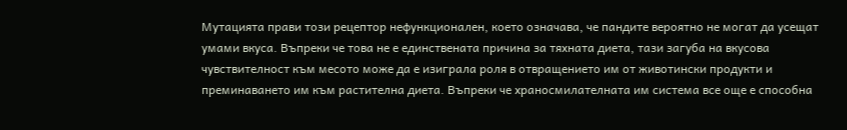Мутацията прави този рецептор нефункционален, което означава, че пандите вероятно не могат да усещат умами вкуса. Въпреки че това не е единствената причина за тяхната диета, тази загуба на вкусова чувствителност към месото може да е изиграла роля в отвращението им от животински продукти и преминаването им към растителна диета. Въпреки че храносмилателната им система все още е способна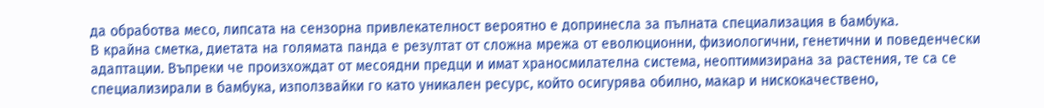да обработва месо, липсата на сензорна привлекателност вероятно е допринесла за пълната специализация в бамбука.
В крайна сметка, диетата на голямата панда е резултат от сложна мрежа от еволюционни, физиологични, генетични и поведенчески адаптации. Въпреки че произхождат от месоядни предци и имат храносмилателна система, неоптимизирана за растения, те са се специализирали в бамбука, използвайки го като уникален ресурс, който осигурява обилно, макар и нискокачествено,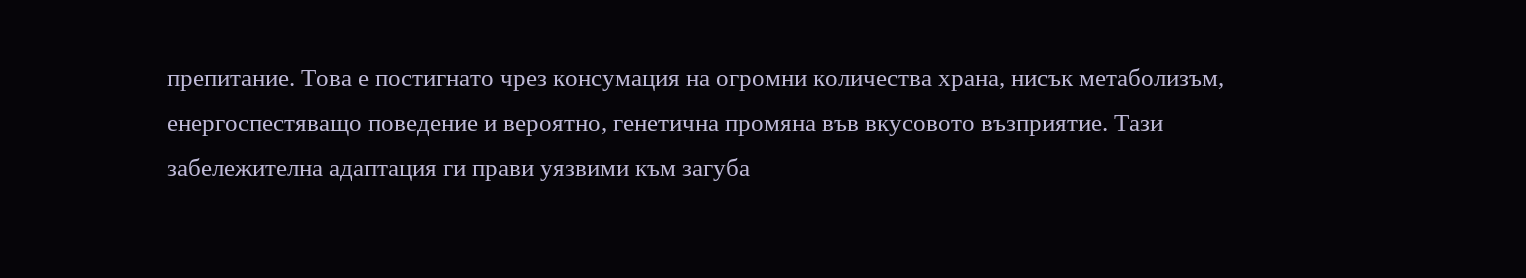препитание. Това е постигнато чрез консумация на огромни количества храна, нисък метаболизъм, енергоспестяващо поведение и вероятно, генетична промяна във вкусовото възприятие. Тази забележителна адаптация ги прави уязвими към загуба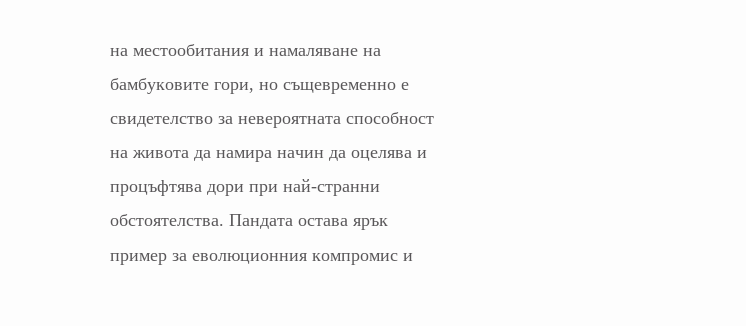на местообитания и намаляване на бамбуковите гори, но същевременно е свидетелство за невероятната способност на живота да намира начин да оцелява и процъфтява дори при най-странни обстоятелства. Пандата остава ярък пример за еволюционния компромис и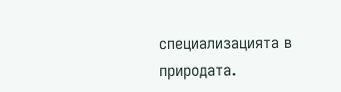специализацията в природата.